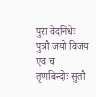पुरा वेदनिधेः पुत्रौ जयो विजय एव च
तृणबिन्दोः सुतौ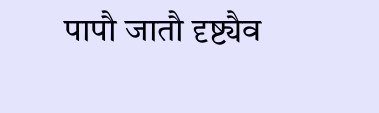पापौ जातौ दृष्ट्यैव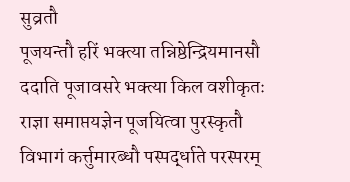सुव्रतौ
पूजयन्तौ हरिं भक्त्या तन्निष्ठेन्द्रियमानसौ
ददाति पूजावसरे भक्त्या किल वशीकृतः
राज्ञा समाप्तयज्ञेन पूजयित्वा पुरस्कृतौ
विभागं कर्त्तुमारब्धौ पस्पर्द्धाते परस्परम्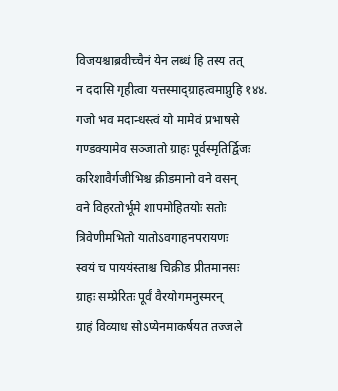विजयश्चाब्रवीच्चैनं येन लब्धं हि तस्य तत्
न ददासि गृहीत्वा यत्तस्माद्ग्राहत्वमाप्नुहि १४४.
गजो भव मदान्धस्त्वं यो मामेवं प्रभाषसे
गण्डक्यामेव सञ्जातो ग्राहः पूर्वस्मृतिर्द्विजः
करिशावैर्गजीभिश्च क्रीडमानो वने वसन्
वने विहरतोर्भूमे शापमोहितयोः सतोः
त्रिवेणीमभितो यातोऽवगाहनपरायणः
स्वयं च पाययंस्ताश्च चिक्रीड प्रीतमानसः
ग्राहः सम्प्रेरितः पूर्वं वैरयोगमनुस्मरन्
ग्राहं विव्याध सोऽप्येनमाकर्षयत तज्जले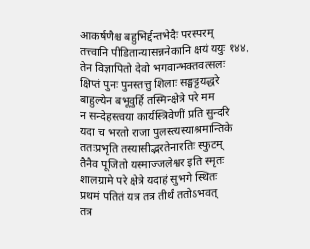आकर्षणैश्च बहुभिर्द्दन्तभेदैः परस्परम्
तत्त्वानि पीडितान्यासन्ननेकानि क्षयं ययुः १४४.
तेन विज्ञापितो देवो भगवान्भक्तवत्सलः
क्षिप्तं पुनः पुनस्तत्तु शिलाः सङ्घट्टयद्धरे
बाहुल्येन बभूवुर्हि तस्मिन्क्षेत्रे परे मम
न सन्देहस्त्वया कार्यस्त्रिवेणीं प्रति सुन्दरि
यदा च भरतो राजा पुलस्त्यस्याश्रमान्तिके
ततःप्रभृति तस्यासीद्भरतेनारतिः स्फुटम्
तैनैव पूजितो यस्माज्जलेश्वर इति स्मृतः
शालग्रामे परे क्षेत्रे यदाहं सुभगे स्थितः
प्रथमं पतितं यत्र तत्र तीर्थं ततोऽभवत्
तत्र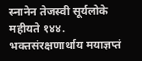स्नानेन तेजस्वी सूर्यलोके महीयते १४४.
भक्तसंरक्षणार्थाय मयाज्ञप्तं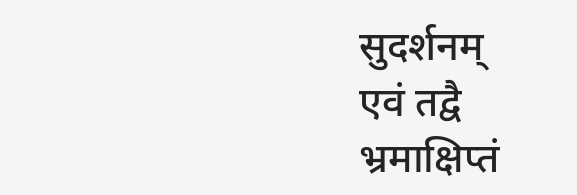सुदर्शनम्
एवं तद्वै भ्रमाक्षिप्तं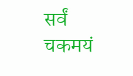सर्वं चकमयं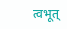त्वभूत्